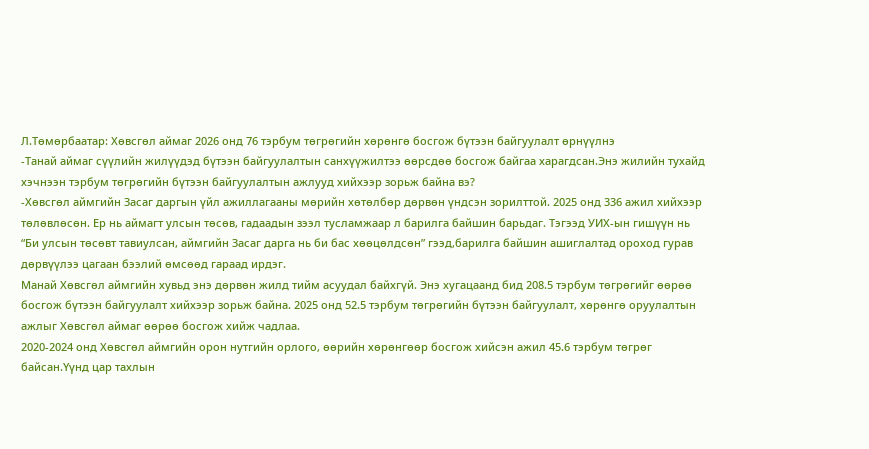Л.Төмөрбаатар: Хөвсгөл аймаг 2026 онд 76 тэрбум төгрөгийн хөрөнгө босгож бүтээн байгуулалт өрнүүлнэ
-Танай аймаг сүүлийн жилүүдэд бүтээн байгуулалтын санхүүжилтээ өөрсдөө босгож байгаа харагдсан.Энэ жилийн тухайд хэчнээн тэрбум төгрөгийн бүтээн байгуулалтын ажлууд хийхээр зорьж байна вэ?
-Хөвсгөл аймгийн Засаг даргын үйл ажиллагааны мөрийн хөтөлбөр дөрвөн үндсэн зорилттой. 2025 онд 336 ажил хийхээр төлөвлөсөн. Ер нь аймагт улсын төсөв, гадаадын зээл тусламжаар л барилга байшин барьдаг. Тэгээд УИХ-ын гишүүн нь “Би улсын төсөвт тавиулсан, аймгийн Засаг дарга нь би бас хөөцөлдсөн” гээд,барилга байшин ашиглалтад ороход гурав дөрвүүлээ цагаан бээлий өмсөөд гараад ирдэг.
Манай Хөвсгөл аймгийн хувьд энэ дөрвөн жилд тийм асуудал байхгүй. Энэ хугацаанд бид 208.5 тэрбум төгрөгийг өөрөө босгож бүтээн байгуулалт хийхээр зорьж байна. 2025 онд 52.5 тэрбум төгрөгийн бүтээн байгуулалт, хөрөнгө оруулалтын ажлыг Хөвсгөл аймаг өөрөө босгож хийж чадлаа.
2020-2024 онд Хөвсгөл аймгийн орон нутгийн орлого, өөрийн хөрөнгөөр босгож хийсэн ажил 45.6 тэрбум төгрөг байсан.Үүнд цар тахлын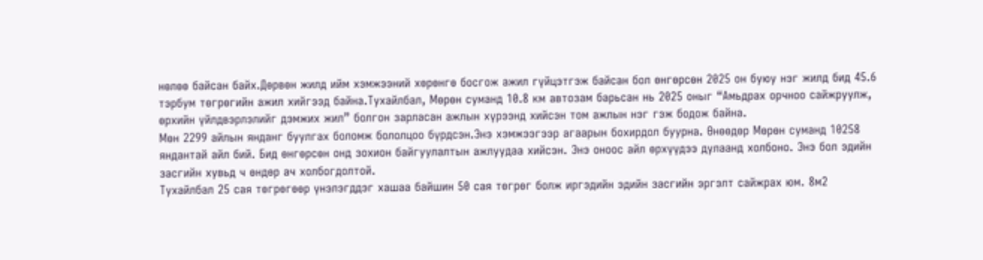нөлөө байсан байх.Дөрвөн жилд ийм хэмжээний хөрөнгө босгож ажил гүйцэтгэж байсан бол өнгөрсөн 2025 он буюу нэг жилд бид 45.6 тэрбум төгрөгийн ажил хийгээд байна.Тухайлбал, Мөрөн суманд 10.8 км автозам барьсан нь 2025 оныг “Амьдрах орчноо сайжруулж, өрхийн үйлдвэрлэлийг дэмжих жил” болгон зарласан ажлын хүрээнд хийсэн том ажлын нэг гэж бодож байна.
Мөн 2299 айлын янданг буулгах боломж бололцоо бүрдсэн.Энэ хэмжээгээр агаарын бохирдол буурна. Өнөөдөр Мөрөн суманд 10258 яндантай айл бий. Бид өнгөрсөн онд зохион байгуулалтын ажлуудаа хийсэн. Энэ оноос айл өрхүүдээ дулаанд холбоно. Энэ бол эдийн засгийн хувьд ч өндөр ач холбогдолтой.
Тухайлбал 25 сая төгрөгөөр үнэлэгддэг хашаа байшин 50 сая төгрөг болж иргэдийн эдийн засгийн эргэлт сайжрах юм. 8м2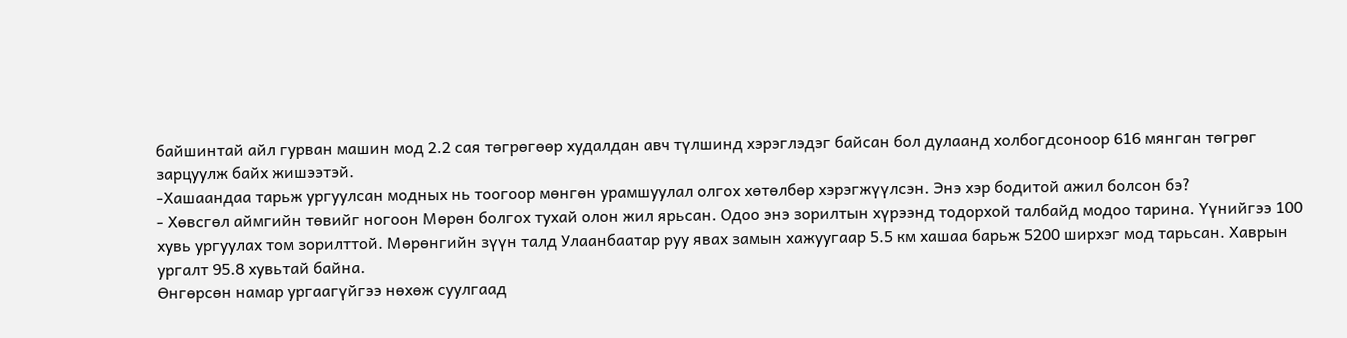байшинтай айл гурван машин мод 2.2 сая төгрөгөөр худалдан авч түлшинд хэрэглэдэг байсан бол дулаанд холбогдсоноор 616 мянган төгрөг зарцуулж байх жишээтэй.
-Хашаандаа тарьж ургуулсан модных нь тоогоор мөнгөн урамшуулал олгох хөтөлбөр хэрэгжүүлсэн. Энэ хэр бодитой ажил болсон бэ?
- Хөвсгөл аймгийн төвийг ногоон Мөрөн болгох тухай олон жил ярьсан. Одоо энэ зорилтын хүрээнд тодорхой талбайд модоо тарина. Үүнийгээ 100 хувь ургуулах том зорилттой. Мөрөнгийн зүүн талд Улаанбаатар руу явах замын хажуугаар 5.5 км хашаа барьж 5200 ширхэг мод тарьсан. Хаврын ургалт 95.8 хувьтай байна.
Өнгөрсөн намар ургаагүйгээ нөхөж суулгаад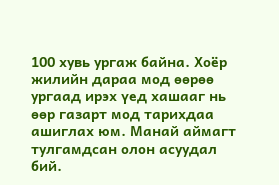100 хувь ургаж байна. Хоёр жилийн дараа мод өөрөө ургаад ирэх үед хашааг нь өөр газарт мод тарихдаа ашиглах юм. Манай аймагт тулгамдсан олон асуудал бий.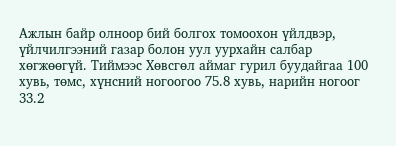Ажлын байр олноор бий болгох томоохон үйлдвэр, үйлчилгээний газар болон уул уурхайн салбар хөгжөөгүй. Тиймээс Хөвсгөл аймаг гурил буудайгаа 100 хувь, төмс, хүнсний ногоогоо 75.8 хувь, нарийн ногоог 33.2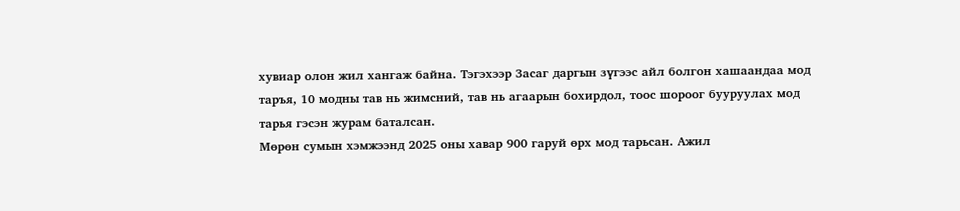хувиар олон жил хангаж байна. Тэгэхээр Засаг даргын зүгээс айл болгон хашаандаа мод таръя, 10 модны тав нь жимсний, тав нь агаарын бохирдол, тоос шороог бууруулах мод тарья гэсэн журам баталсан.
Мөрөн сумын хэмжээнд 2025 оны хавар 900 гаруй өрх мод тарьсан. Ажил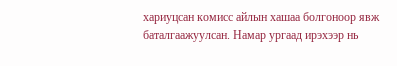хариуцсан комисс айлын хашаа болгоноор явж баталгаажуулсан. Намар ургаад ирэхээр нь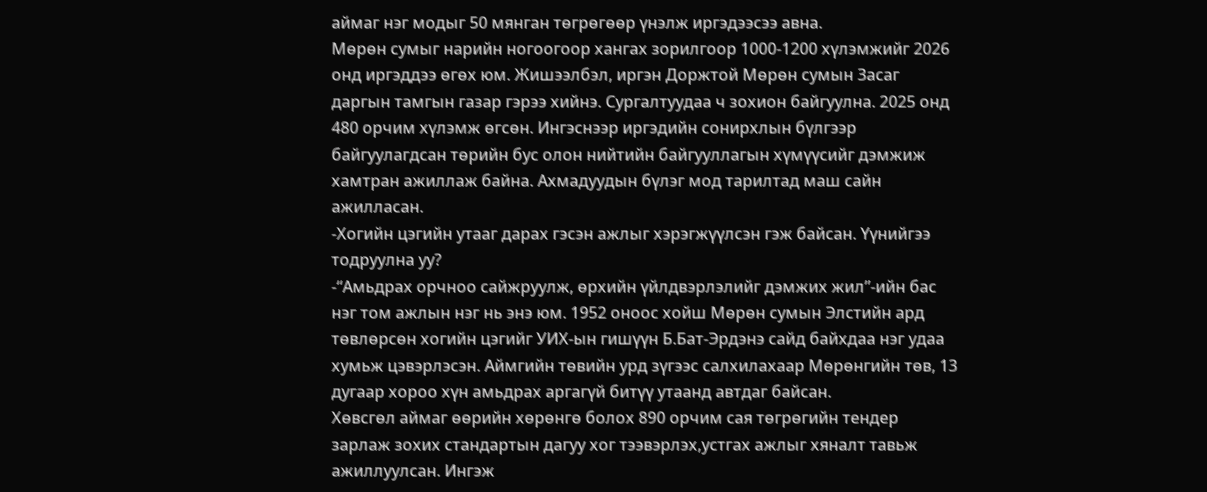аймаг нэг модыг 50 мянган төгрөгөөр үнэлж иргэдээсээ авна.
Мөрөн сумыг нарийн ногоогоор хангах зорилгоор 1000-1200 хүлэмжийг 2026 онд иргэддээ өгөх юм. Жишээлбэл, иргэн Доржтой Мөрөн сумын Засаг даргын тамгын газар гэрээ хийнэ. Сургалтуудаа ч зохион байгуулна. 2025 онд 480 орчим хүлэмж өгсөн. Ингэснээр иргэдийн сонирхлын бүлгээр байгуулагдсан төрийн бус олон нийтийн байгууллагын хүмүүсийг дэмжиж хамтран ажиллаж байна. Ахмадуудын бүлэг мод тарилтад маш сайн ажилласан.
-Хогийн цэгийн утааг дарах гэсэн ажлыг хэрэгжүүлсэн гэж байсан. Үүнийгээ тодруулна уу?
-“Амьдрах орчноо сайжруулж, өрхийн үйлдвэрлэлийг дэмжих жил”-ийн бас нэг том ажлын нэг нь энэ юм. 1952 оноос хойш Мөрөн сумын Элстийн ард төвлөрсөн хогийн цэгийг УИХ-ын гишүүн Б.Бат-Эрдэнэ сайд байхдаа нэг удаа хумьж цэвэрлэсэн. Аймгийн төвийн урд зүгээс салхилахаар Мөрөнгийн төв, 13 дугаар хороо хүн амьдрах аргагүй битүү утаанд автдаг байсан.
Хөвсгөл аймаг өөрийн хөрөнгө болох 890 орчим сая төгрөгийн тендер зарлаж зохих стандартын дагуу хог тээвэрлэх,устгах ажлыг хяналт тавьж ажиллуулсан. Ингэж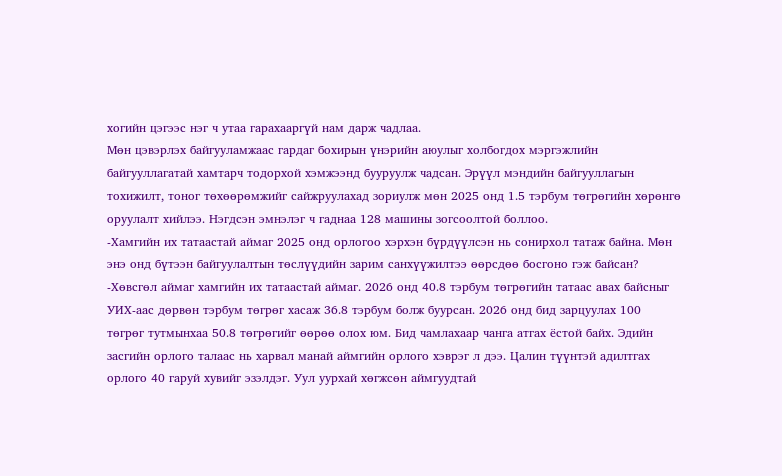хогийн цэгээс нэг ч утаа гарахааргүй нам дарж чадлаа.
Мөн цэвэрлэх байгууламжаас гардаг бохирын үнэрийн аюулыг холбогдох мэргэжлийн байгууллагатай хамтарч тодорхой хэмжээнд бууруулж чадсан. Эрүүл мэндийн байгууллагын тохижилт, тоног төхөөрөмжийг сайжруулахад зориулж мөн 2025 онд 1.5 тэрбум төгрөгийн хөрөнгө оруулалт хийлээ. Нэгдсэн эмнэлэг ч гаднаа 128 машины зогсоолтой боллоо.
-Хамгийн их татаастай аймаг 2025 онд орлогоо хэрхэн бүрдүүлсэн нь сонирхол татаж байна. Мөн энэ онд бүтээн байгуулалтын төслүүдийн зарим санхүүжилтээ өөрсдөө босгоно гэж байсан?
-Хөвсгөл аймаг хамгийн их татаастай аймаг. 2026 онд 40.8 тэрбум төгрөгийн татаас авах байсныг УИХ-аас дөрвөн тэрбум төгрөг хасаж 36.8 тэрбум болж буурсан. 2026 онд бид зарцуулах 100 төгрөг тутмынхаа 50.8 төгрөгийг өөрөө олох юм. Бид чамлахаар чанга атгах ёстой байх. Эдийн засгийн орлого талаас нь харвал манай аймгийн орлого хэврэг л дээ. Цалин түүнтэй адилтгах орлого 40 гаруй хувийг эзэлдэг. Уул уурхай хөгжсөн аймгуудтай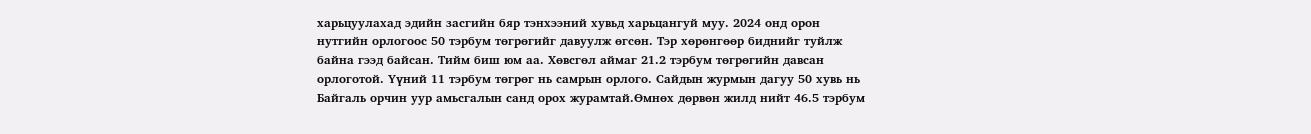харьцуулахад эдийн засгийн бяр тэнхээний хувьд харьцангуй муу. 2024 онд орон нутгийн орлогоос 50 тэрбум төгрөгийг давуулж өгсөн. Тэр хөрөнгөөр биднийг туйлж байна гээд байсан. Тийм биш юм аа. Хөвсгөл аймаг 21.2 тэрбум төгрөгийн давсан орлоготой. Үүний 11 тэрбум төгрөг нь самрын орлого. Сайдын журмын дагуу 50 хувь нь Байгаль орчин уур амьсгалын санд орох журамтай.Өмнөх дөрвөн жилд нийт 46.5 тэрбум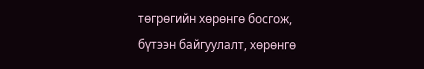төгрөгийн хөрөнгө босгож, бүтээн байгуулалт, хөрөнгө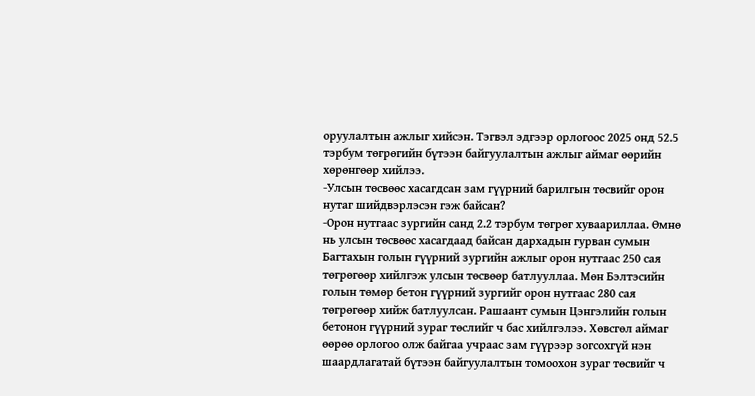оруулалтын ажлыг хийсэн. Тэгвэл эдгээр орлогоос 2025 онд 52.5 тэрбум төгрөгийн бүтээн байгуулалтын ажлыг аймаг өөрийн хөрөнгөөр хийлээ.
-Улсын төсвөөс хасагдсан зам гүүрний барилгын төсвийг орон нутаг шийдвэрлэсэн гэж байсан?
-Орон нутгаас зургийн санд 2.2 тэрбум төгрөг хуваариллаа. Өмнө нь улсын төсвөөс хасагдаад байсан дархадын гурван сумын Багтахын голын гүүрний зургийн ажлыг орон нутгаас 250 сая төгрөгөөр хийлгэж улсын төсвөөр батлууллаа. Мөн Бэлтэсийн голын төмөр бетон гүүрний зургийг орон нутгаас 280 сая төгрөгөөр хийж батлуулсан. Рашаант сумын Цэнгэлийн голын бетонон гүүрний зураг төслийг ч бас хийлгэлээ. Хөвсгөл аймаг өөрөө орлогоо олж байгаа учраас зам гүүрээр зогсохгүй нэн шаардлагатай бүтээн байгуулалтын томоохон зураг төсвийг ч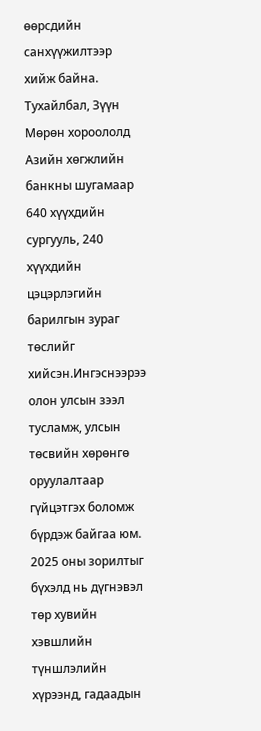өөрсдийн санхүүжилтээр хийж байна.
Тухайлбал, Зүүн Мөрөн хороололд Азийн хөгжлийн банкны шугамаар 640 хүүхдийн сургууль, 240 хүүхдийн цэцэрлэгийн барилгын зураг төслийг хийсэн.Ингэснээрээ олон улсын зээл тусламж, улсын төсвийн хөрөнгө оруулалтаар гүйцэтгэх боломж бүрдэж байгаа юм.
2025 оны зорилтыг бүхэлд нь дүгнэвэл төр хувийн хэвшлийн түншлэлийн хүрээнд, гадаадын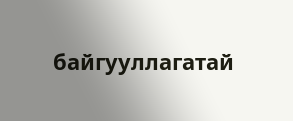байгууллагатай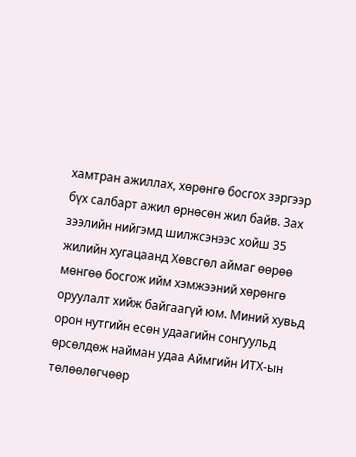хамтран ажиллах, хөрөнгө босгох зэргээр бүх салбарт ажил өрнөсөн жил байв. Зах зээлийн нийгэмд шилжсэнээс хойш 35 жилийн хугацаанд Хөвсгөл аймаг өөрөө мөнгөө босгож ийм хэмжээний хөрөнгө оруулалт хийж байгаагүй юм. Миний хувьд орон нутгийн есөн удаагийн сонгуульд өрсөлдөж найман удаа Аймгийн ИТХ-ын төлөөлөгчөөр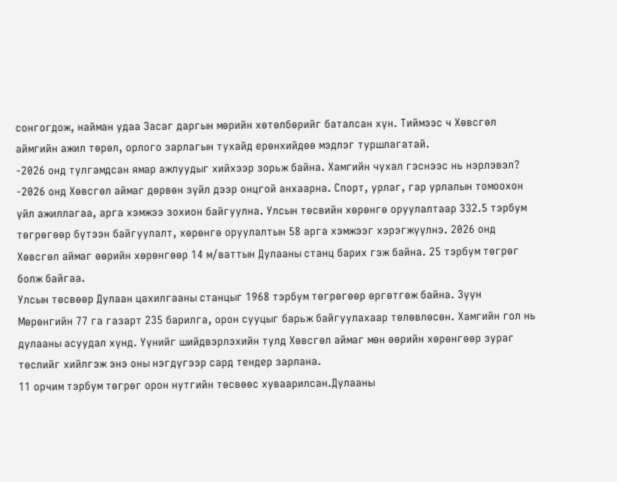сонгогдож, найман удаа Засаг даргын мөрийн хөтөлбөрийг баталсан хүн. Тиймээс ч Хөвсгөл аймгийн ажил төрөл, орлого зарлагын тухайд ерөнхийдөө мэдлэг туршлагатай.
-2026 онд тулгамдсан ямар ажлуудыг хийхээр зорьж байна. Хамгийн чухал гэснээс нь нэрлэвэл?
-2026 онд Хөвсгөл аймаг дөрвөн зүйл дээр онцгой анхаарна. Спорт, урлаг, гар урлалын томоохон үйл ажиллагаа, арга хэмжээ зохион байгуулна. Улсын төсвийн хөрөнгө оруулалтаар 332.5 тэрбум төгрөгөөр бүтээн байгуулалт, хөрөнгө оруулалтын 58 арга хэмжээг хэрэгжүүлнэ. 2026 онд Хөвсгөл аймаг өөрийн хөрөнгөөр 14 м/ваттын Дулааны станц барих гэж байна. 25 тэрбум төгрөг болж байгаа.
Улсын төсвөөр Дулаан цахилгааны станцыг 1968 тэрбум төгрөгөөр өргөтгөж байна. Зүүн Мөрөнгийн 77 га газарт 235 барилга, орон сууцыг барьж байгуулахаар төлөвлөсөн. Хамгийн гол нь дулааны асуудал хүнд. Үүнийг шийдвэрлэхийн тулд Хөвсгөл аймаг мөн өөрийн хөрөнгөөр зураг төслийг хийлгэж энэ оны нэгдүгээр сард тендер зарлана.
11 орчим тэрбум төгрөг орон нутгийн төсвөөс хуваарилсан.Дулааны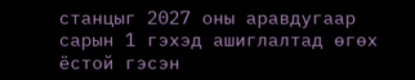станцыг 2027 оны аравдугаар сарын 1 гэхэд ашиглалтад өгөх ёстой гэсэн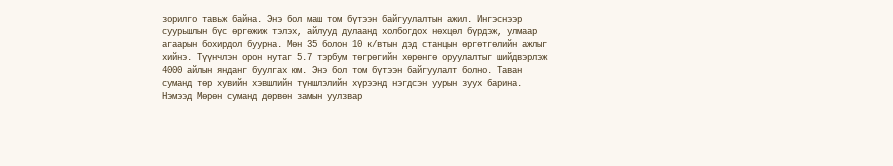зорилго тавьж байна. Энэ бол маш том бүтээн байгуулалтын ажил. Ингэснээр суурьшлын бүс өргөжиж тэлэх, айлууд дулаанд холбогдох нөхцөл бүрдэж, улмаар агаарын бохирдол буурна. Мөн 35 болон 10 к/втын дэд станцын өргөтгөлийн ажлыг хийнэ. Түүнчлэн орон нутаг 5.7 тэрбум төгрөгийн хөрөнгө оруулалтыг шийдвэрлэж 4000 айлын янданг буулгах юм. Энэ бол том бүтээн байгуулалт болно. Таван суманд төр хувийн хэвшлийн түншлэлийн хүрээнд нэгдсэн уурын зуух барина. Нэмээд Мөрөн суманд дөрвөн замын уулзвар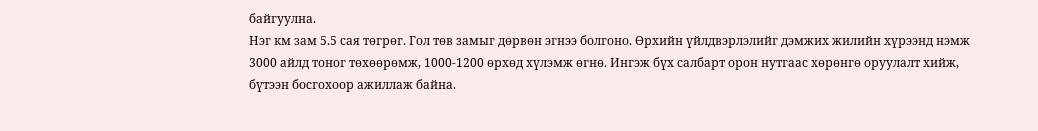байгуулна.
Нэг км зам 5.5 сая төгрөг. Гол төв замыг дөрвөн эгнээ болгоно. Өрхийн үйлдвэрлэлийг дэмжих жилийн хүрээнд нэмж 3000 айлд тоног төхөөрөмж, 1000-1200 өрхөд хүлэмж өгнө. Ингэж бүх салбарт орон нутгаас хөрөнгө оруулалт хийж, бүтээн босгохоор ажиллаж байна.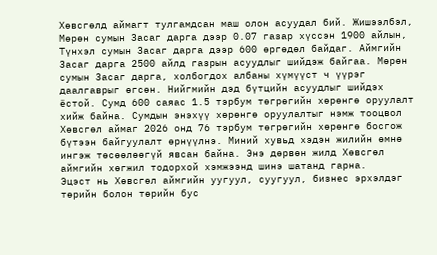Хөвсгөлд аймагт тулгамдсан маш олон асуудал бий. Жишээлбэл, Мөрөн сумын Засаг дарга дээр 0.07 газар хүссэн 1900 айлын, Түнхэл сумын Засаг дарга дээр 600 өргөдөл байдаг. Аймгийн Засаг дарга 2500 айлд газрын асуудлыг шийдэж байгаа. Мөрөн сумын Засаг дарга, холбогдох албаны хүмүүст ч үүрэг даалгаврыг өгсөн. Нийгмийн дэд бүтцийн асуудлыг шийдэх ёстой. Сумд 600 саяас 1.5 тэрбум төгрөгийн хөрөнгө оруулалт хийж байна. Сумдын энэхүү хөрөнгө оруулалтыг нэмж тооцвол Хөвсгөл аймаг 2026 онд 76 тэрбум төгрөгийн хөрөнгө босгож бүтээн байгуулалт өрнүүлнэ. Миний хувьд хэдэн жилийн өмнө ингэж төсөөлөөгүй явсан байна. Энэ дөрвөн жилд Хөвсгөл аймгийн хөгжил тодорхой хэмжээнд шинэ шатанд гарна.
Эцэст нь Хөвсгөл аймгийн уугуул, суугуул, бизнес эрхэлдэг төрийн болон төрийн бус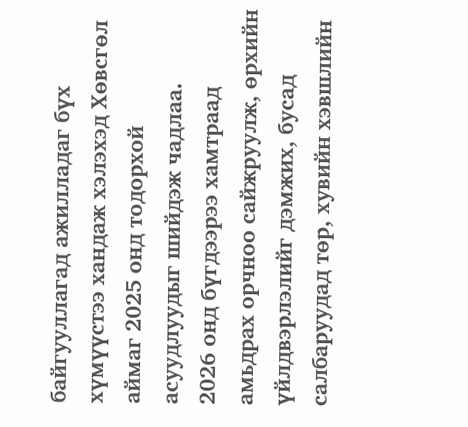байгууллагад ажилладаг бүх хүмүүстээ хандаж хэлэхэд Хөвсгөл аймаг 2025 онд тодорхой асуудлуудыг шийдэж чадлаа.
2026 онд бүгдээрээ хамтраад амьдрах орчноо сайжруулж, өрхийн үйлдвэрлэлийг дэмжих, бусад салбаруудад төр, хувийн хэвшлийн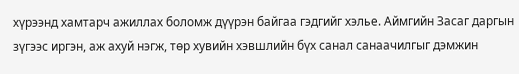хүрээнд хамтарч ажиллах боломж дүүрэн байгаа гэдгийг хэлье. Аймгийн Засаг даргын зүгээс иргэн, аж ахуй нэгж, төр хувийн хэвшлийн бүх санал санаачилгыг дэмжин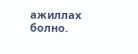ажиллах болно.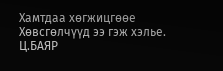Хамтдаа хөгжицгөөе Хөвсгөлчүүд ээ гэж хэлье.
Ц.БАЯР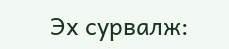Эх сурвалж: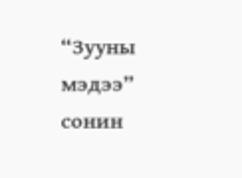“Зууны мэдээ” сонин